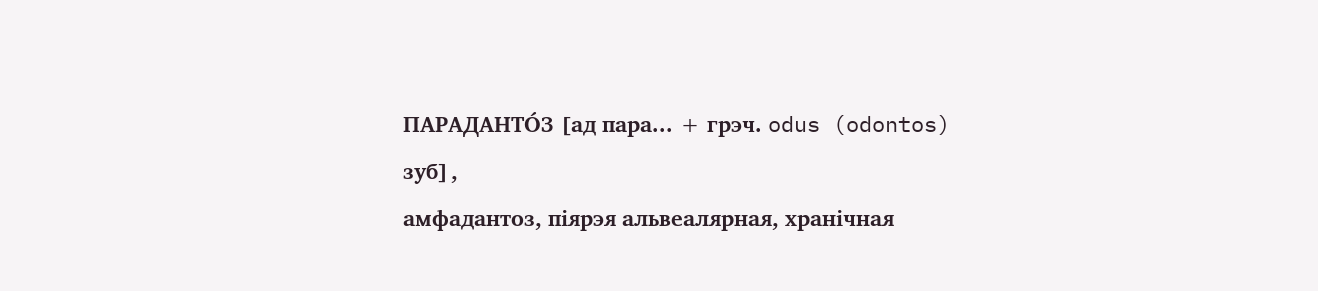ПАРАДАНТО́З [ад пара... + грэч. odus (odontos) зуб],
амфадантоз, піярэя альвеалярная, хранічная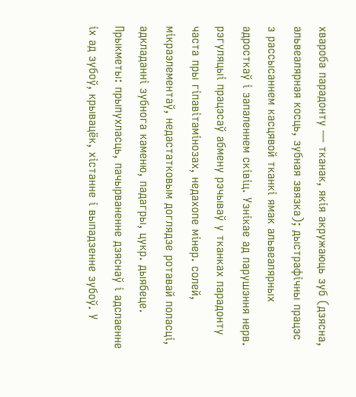хвароба парадонту — тканак, якія акружаюць зуб (дзясна, альвеалярная косць, зубная звязка); дыстрафічны працэс з рассысаннем касцявой тканкі ямак альвеалярных адросткаў і запаленнем сківіц. Узнікае ад парушэння нерв. рэгуляцыі працэсаў абмену рэчываў у тканках парадонту часта пры гіпавітамінозах, недахопе мінер. солей, мікраэлементаў, недастатковым доглядзе ротавай поласці, адкладанні зубнога каменю, падагры, цукр. дыябеце. Прыкметы: прыпухласць, пачырваненне дзяснаў і адслаенне іх ад зубоў, крывацёк, хістанне і выпадзенне зубоў. У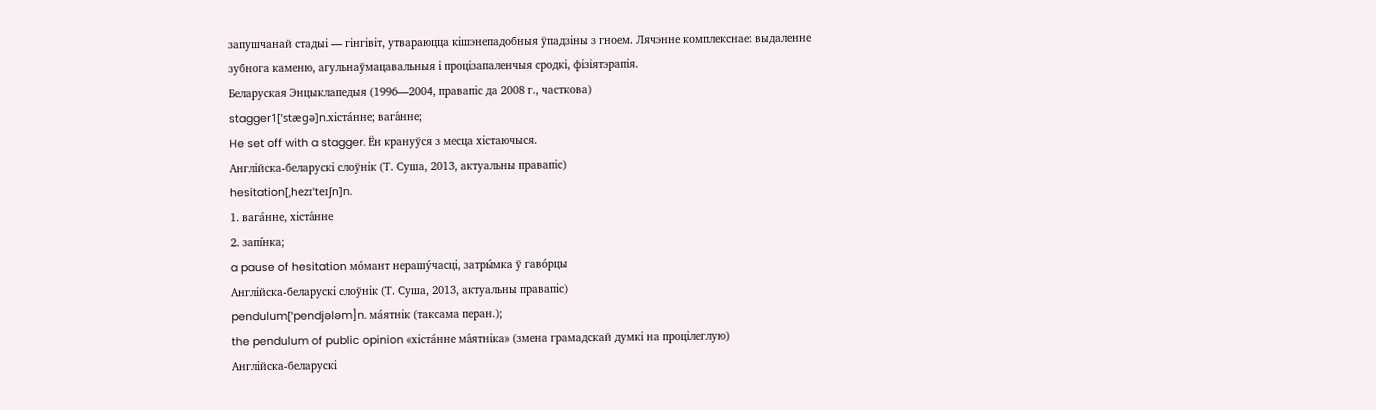запушчанай стадыі — гінгівіт, утвараюцца кішэнепадобныя ўпадзіны з гноем. Лячэнне комплекснае: выдаленне зубнога каменю, агульнаўмацавальныя і процізапаленчыя сродкі, фізіятэрапія.
Беларуская Энцыклапедыя (1996—2004, правапіс да 2008 г., часткова)
stagger1[ˈstægə]n.хіста́нне; вага́нне;
He set off with a stagger. Ён крануўся з месца хістаючыся.
Англійска-беларускі слоўнік (Т. Суша, 2013, актуальны правапіс)
hesitation[ˌhezɪˈteɪʃn]n.
1. вага́нне, хіста́нне
2. запі́нка;
a pause of hesitation мо́мант нерашу́часці, затры́мка ў гаво́рцы
Англійска-беларускі слоўнік (Т. Суша, 2013, актуальны правапіс)
pendulum[ˈpendjələm]n. ма́ятнік (таксама перан.);
the pendulum of public opinion «хіста́нне ма́ятніка» (змена грамадскай думкі на процілеглую)
Англійска-беларускі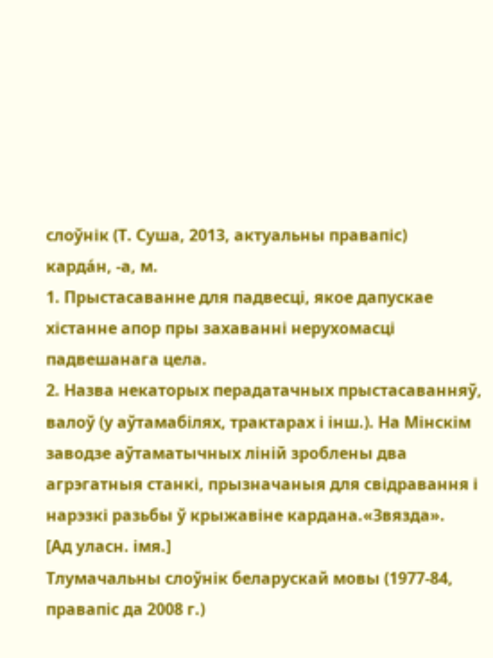слоўнік (Т. Суша, 2013, актуальны правапіс)
карда́н, ‑а, м.
1. Прыстасаванне для падвесці, якое дапускае хістанне апор пры захаванні нерухомасці падвешанага цела.
2. Назва некаторых перадатачных прыстасаванняў, валоў (у аўтамабілях, трактарах і інш.). На Мінскім заводзе аўтаматычных ліній зроблены два агрэгатныя станкі, прызначаныя для свідравання і нарэзкі разьбы ў крыжавіне кардана.«Звязда».
[Ад уласн. імя.]
Тлумачальны слоўнік беларускай мовы (1977-84, правапіс да 2008 г.)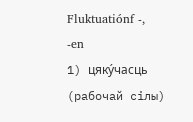Fluktuatiónf -, -en
1) цяку́часць (рабочай сілы)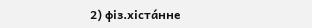2) фіз.хіста́нне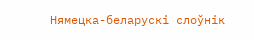Нямецка-беларускі слоўнік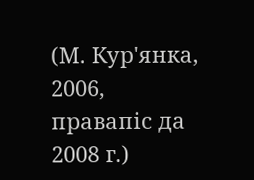(М. Кур'янка, 2006, правапіс да 2008 г.)